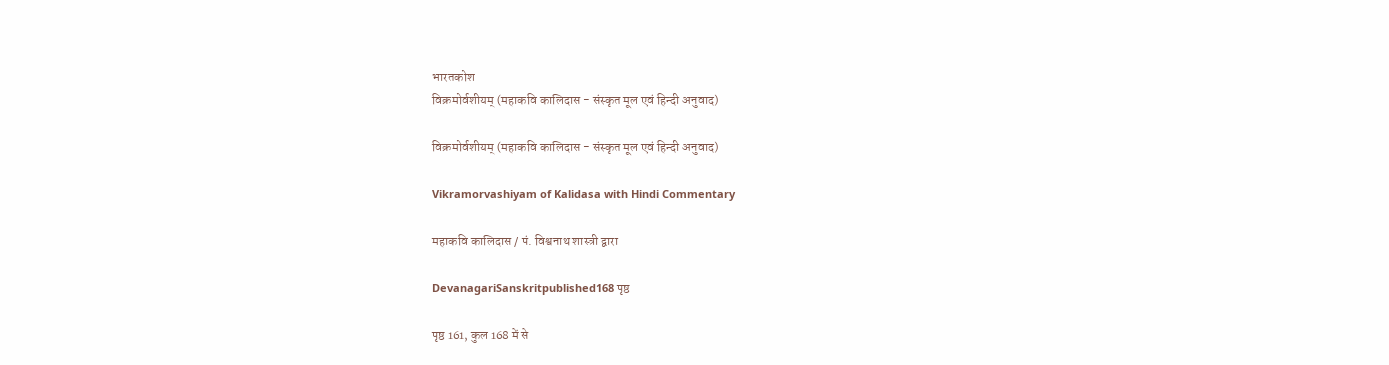भारतकोश
विक्रमोर्वशीयम् (महाकवि कालिदास - संस्कृत मूल एवं हिन्दी अनुवाद)

विक्रमोर्वशीयम् (महाकवि कालिदास - संस्कृत मूल एवं हिन्दी अनुवाद)

Vikramorvashiyam of Kalidasa with Hindi Commentary

महाकवि कालिदास / पं. विश्वनाथ शास्त्री द्वारा

DevanagariSanskritpublished168 पृष्ठ

पृष्ठ 161, कुल 168 में से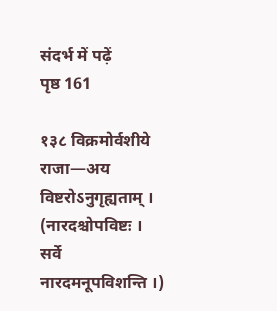संदर्भ में पढ़ें
पृष्ठ 161

१३८ विक्रमोर्वशीये राजा—अय विष्टरोऽनुगृह्यताम् । (नारदश्चोपविष्टः । सर्वे नारदमनूपविशन्ति ।)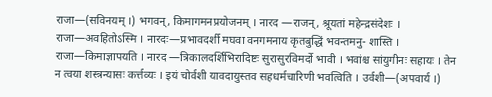राजा—(सविनयम् ।) भगवन्, किमागमनप्रयोजनम् । नारद —राजन्, श्रूयतां महेन्द्रसंदेशः । राजा—अवहितोऽस्मि । नारदः—प्रभावदर्शी मघवा वनगमनाय कृतबुद्धिं भवन्तमनु- शास्ति । राजा—किमाज्ञापयति । नारद —त्रिकालदर्शिभिरादिष्टः सुरासुरविमर्दो भावी । भवांश्च सांयुगीनः सहायः । तेन न त्वया शस्त्रन्यासः कर्त्तव्यः । इयं चोर्वशी यावदायुस्तव सहधर्मचारिणी भवत्विति । उर्वशी—(अपवार्य ।)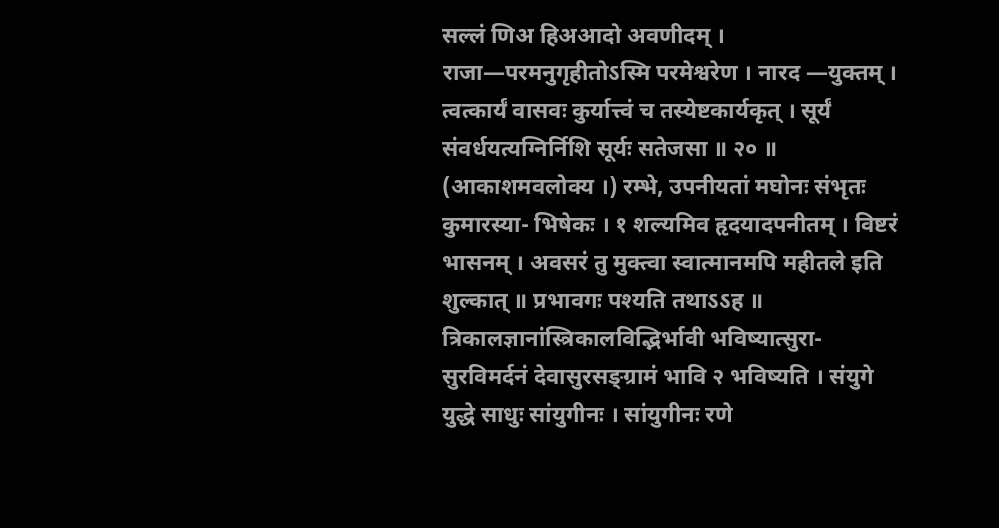सल्लं णिअ हिअआदो अवणीदम् । राजा—परमनुगृहीतोऽस्मि परमेश्वरेण । नारद —युक्तम् । त्वत्कार्यं वासवः कुर्यात्त्वं च तस्येष्टकार्यकृत् । सूर्यं संवर्धयत्यग्निर्निशि सूर्यः सतेजसा ॥ २० ॥ (आकाशमवलोक्य ।) रम्भे, उपनीयतां मघोनः संभृतः कुमारस्या- भिषेकः । १ शल्यमिव हृदयादपनीतम् । विष्टरं भासनम् । अवसरं तु मुक्त्वा स्वात्मानमपि महीतले इति शुल्कात् ॥ प्रभावगः पश्यति तथाऽऽह ॥ त्रिकालज्ञानांस्त्रिकालविद्भिर्भावी भविष्यात्सुरा- सुरविमर्दनं देवासुरसङ्ग्रामं भावि २ भविष्यति । संयुगे युद्धे साधुः सांयुगीनः । सांयुगीनः रणे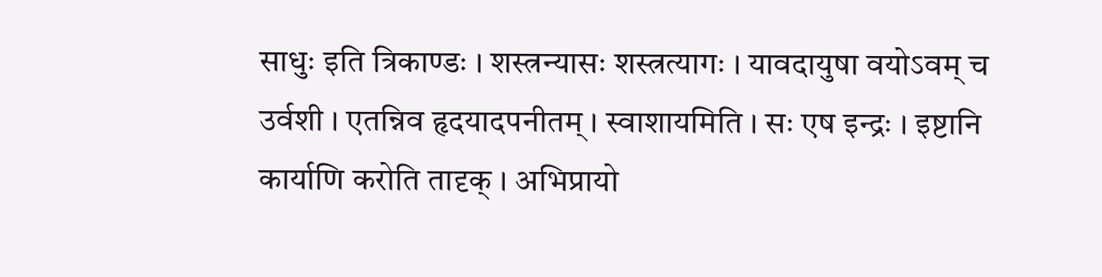साधुः इति त्रिकाण्डः । शस्त्रन्यासः शस्त्रत्यागः । यावदायुषा वयोऽवम् च उर्वशी । एतन्निव हृदयादपनीतम् । स्वाशायमिति । सः एष इन्द्रः । इष्टानि कार्याणि करोति तादृक् । अभिप्रायो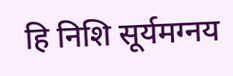हि निशि सूर्यमग्नय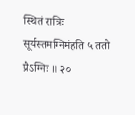स्थितं रात्रिः सूर्यस्तमग्निमंहति ५ ततो प्रैऽग्निः ॥ २०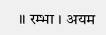॥ रम्भा । अयम